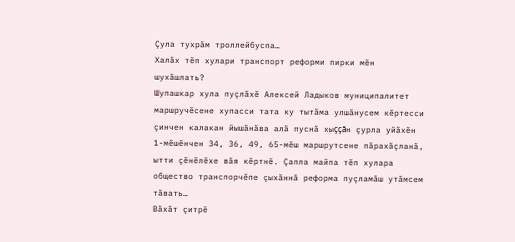Çула тухрăм троллейбуспа…
Халăх тĕп хулари транспорт реформи пирки мĕн шухăшлать?
Шупашкар хула пуçлăхĕ Алексей Ладыков муниципалитет маршручĕсене хупасси тата ку тытăма улшăнусем кĕртесси çинчен калакан йышăнăва алă пуснă хыççăн çурла уйăхĕн 1-мĕшĕнчен 34, 36, 49, 65-мĕш маршрутсене пăрахăçланă, ытти çĕнĕлĕхе вăя кĕртнĕ. Çапла майпа тĕп хулара общество транспорчĕпе çыхăннă реформа пуçламăш утăмсем тăвать…
Вăхăт çитрĕ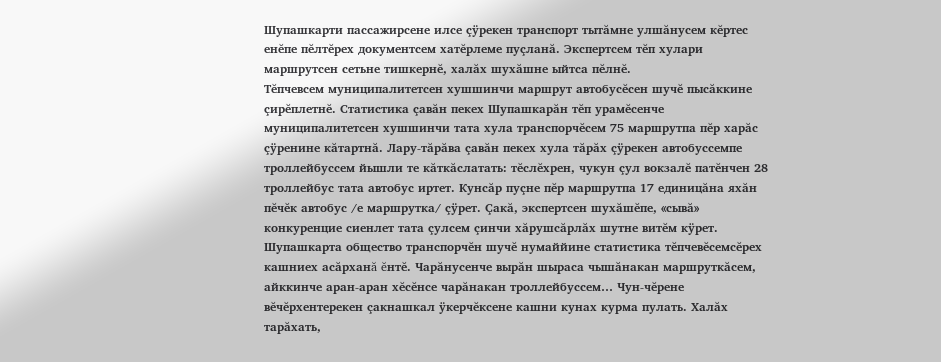Шупашкарти пассажирсене илсе çÿрекен транспорт тытăмне улшăнусем кĕртес енĕпе пĕлтĕрех документсем хатĕрлеме пуçланă. Экспертсем тĕп хулари маршрутсен сетьне тишкернĕ, халăх шухăшне ыйтса пĕлнĕ.
Тĕпчевсем муниципалитетсен хушшинчи маршрут автобусĕсен шучĕ пысăккине çирĕплетнĕ. Статистика çавăн пекех Шупашкарăн тĕп урамĕсенче муниципалитетсен хушшинчи тата хула транспорчĕсем 75 маршрутпа пĕр харăс çÿренине кăтартнă. Лару-тăрăва çавăн пекех хула тăрăх çÿрекен автобуссемпе троллейбуссем йышли те кăткăслатать: тĕслĕхрен, чукун çул вокзалĕ патĕнчен 28 троллейбус тата автобус иртет. Кунсăр пуçне пĕр маршрутпа 17 единицăна яхăн пĕчĕк автобус /е маршрутка/ çÿрет. Çакă, экспертсен шухăшĕпе, «сывă» конкуренцие сиенлет тата çулсем çинчи хăрушсăрлăх шутне витĕм кÿрет.
Шупашкарта общество транспорчĕн шучĕ нумаййине статистика тĕпчевĕсемсĕрех кашниех асăрханă ĕнтĕ. Чарăнусенче вырăн шыраса чышăнакан маршруткăсем, айккинче аран-аран хĕсĕнсе чарăнакан троллейбуссем… Чун-чĕрене вĕчĕрхентерекен çакнашкал ÿкерчĕксене кашни кунах курма пулать. Халăх тарăхать,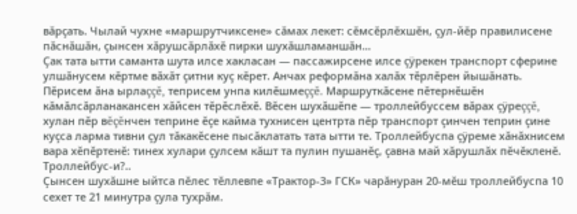вăрçать. Чылай чухне «маршрутчиксене» сăмах лекет: сĕмсĕрлĕхшĕн, çул-йĕр правилисене пăснăшăн, çынсен хăрушсăрлăхĕ пирки шухăшламаншăн…
Çак тата ытти саманта шута илсе хакласан — пассажирсене илсе çÿрекен транспорт сферине улшăнусем кĕртме вăхăт çитни куç кĕрет. Анчах реформăна халăх тĕрлĕрен йышăнать. Пĕрисем ăна ырлаççĕ, теприсем унпа килĕшмеççĕ. Маршруткăсене пĕтернĕшĕн кăмăлсăрланакансен хăйсен тĕрĕслĕхĕ. Вĕсен шухăшĕпе — троллейбуссем вăрах çÿреççĕ, хулан пĕр вĕçĕнчен теприне ĕçе кайма тухнисен центрта пĕр транспорт çинчен теприн çине куçса ларма тивни çул тăкакĕсене пысăклатать тата ытти те. Троллейбуспа çÿреме хăнăхнисем вара хĕпĕртенĕ: тинех хулари çулсем кăшт та пулин пушанĕç, çавна май хăрушлăх пĕчĕкленĕ.
Троллейбус-и?..
Çынсен шухăшне ыйтса пĕлес тĕллевпе «Трактор-3» ГСК» чарăнуран 20-мĕш троллейбуспа 10 сехет те 21 минутра çула тухрăм.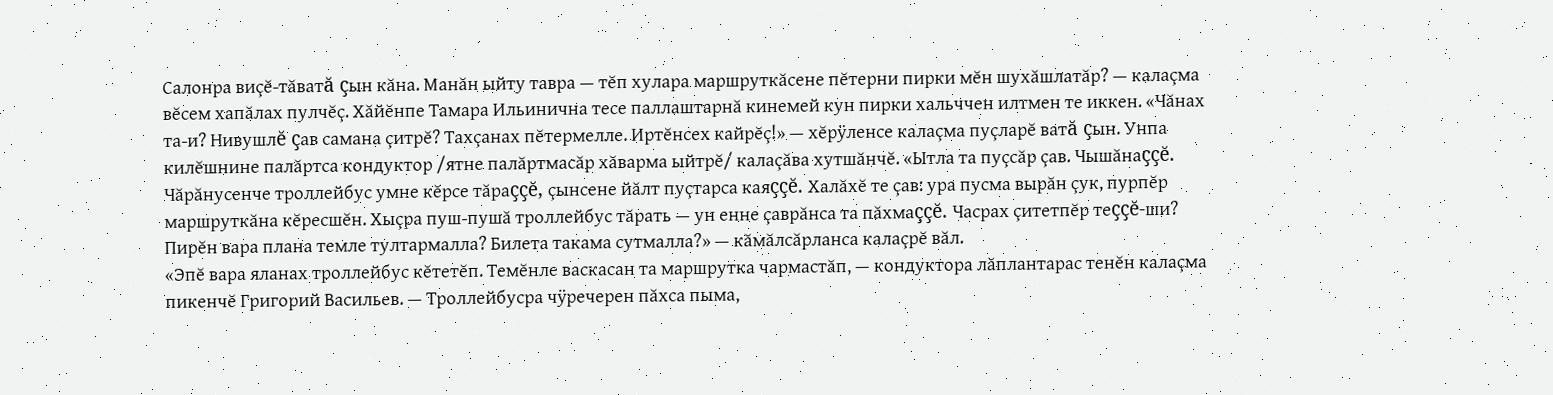Салонра виçĕ-тăватă çын кăна. Манăн ыйту тавра — тĕп хулара маршруткăсене пĕтерни пирки мĕн шухăшлатăр? — калаçма вĕсем хапăлах пулчĕç. Хăйĕнпе Тамара Ильинична тесе паллаштарнă кинемей кун пирки хальччен илтмен те иккен. «Чăнах та-и? Нивушлĕ çав самана çитрĕ? Тахçанах пĕтермелле. Иртĕнсех кайрĕç!» — хĕрÿленсе калаçма пуçларĕ ватă çын. Унпа килĕшнине палăртса кондуктор /ятне палăртмасăр хăварма ыйтрĕ/ калаçăва хутшăнчĕ. «Ытла та пуçсăр çав. Чышăнаççĕ. Чăрăнусенче троллейбус умне кĕрсе тăраççĕ, çынсене йăлт пуçтарса каяççĕ. Халăхĕ те çав: ура пусма вырăн çук, пурпĕр маршруткăна кĕресшĕн. Хыçра пуш-пушă троллейбус тăрать — ун енне çаврăнса та пăхмаççĕ. Часрах çитетпĕр теççĕ-ши? Пирĕн вара плана темле тултармалла? Билета такама сутмалла?» — кăмăлсăрланса калаçрĕ вăл.
«Эпĕ вара яланах троллейбус кĕтетĕп. Темĕнле васкасан та маршрутка чармастăп, — кондуктора лăплантарас тенĕн калаçма пикенчĕ Григорий Васильев. — Троллейбусра чÿречерен пăхса пыма,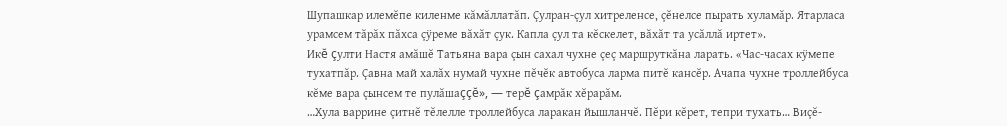Шупашкар илемĕпе киленме кăмăллатăп. Çулран-çул хитреленсе, çĕнелсе пырать хуламăр. Ятарласа урамсем тăрăх пăхса çÿреме вăхăт çук. Капла çул та кĕскелет, вăхăт та усăллă иртет».
Икĕ çулти Настя амăшĕ Татьяна вара çын сахал чухне çеç маршруткăна ларать. «Час-часах кÿмепе тухатпăр. Çавна май халăх нумай чухне пĕчĕк автобуса ларма питĕ кансĕр. Ачапа чухне троллейбуса кĕме вара çынсем те пулăшаççĕ», — терĕ çамрăк хĕрарăм.
…Хула варрине çитнĕ тĕлелле троллейбуса ларакан йышланчĕ. Пĕри кĕрет, тепри тухать… Виçĕ-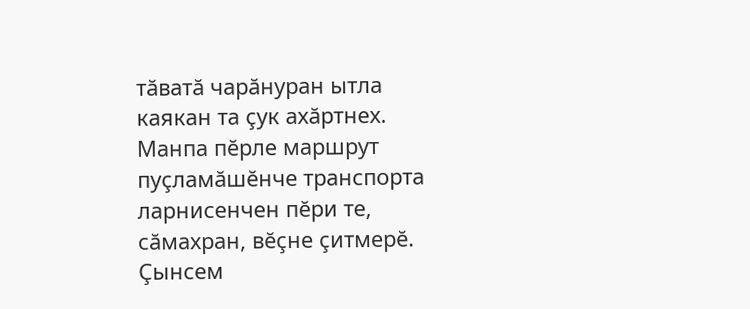тăватă чарăнуран ытла каякан та çук ахăртнех. Манпа пĕрле маршрут пуçламăшĕнче транспорта ларнисенчен пĕри те, сăмахран, вĕçне çитмерĕ. Çынсем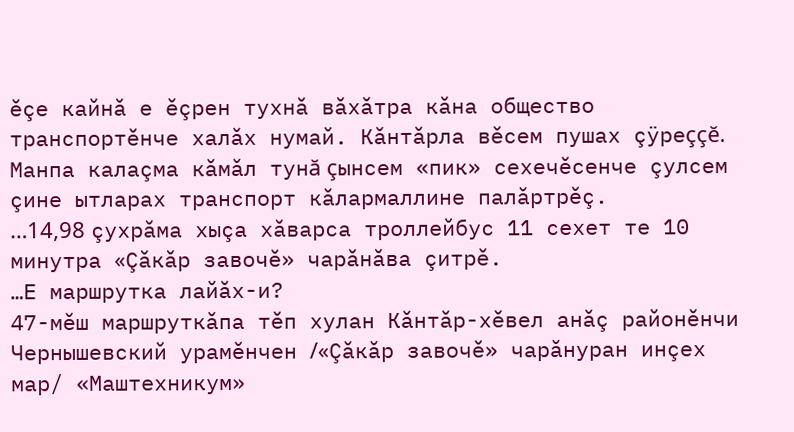ĕçе кайнă е ĕçрен тухнă вăхăтра кăна общество транспортĕнче халăх нумай. Кăнтăрла вĕсем пушах çÿреççĕ. Манпа калаçма кăмăл тунă çынсем «пик» сехечĕсенче çулсем çине ытларах транспорт кăлармаллине палăртрĕç.
…14,98 çухрăма хыçа хăварса троллейбус 11 сехет те 10 минутра «Çăкăр завочĕ» чарăнăва çитрĕ.
…Е маршрутка лайăх-и?
47-мĕш маршруткăпа тĕп хулан Кăнтăр-хĕвел анăç районĕнчи Чернышевский урамĕнчен /«Çăкăр завочĕ» чарăнуран инçех мар/ «Маштехникум»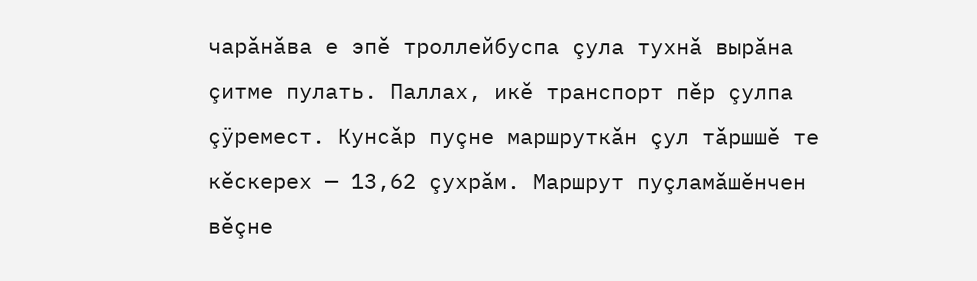чарăнăва е эпĕ троллейбуспа çула тухнă вырăна çитме пулать. Паллах, икĕ транспорт пĕр çулпа çÿремест. Кунсăр пуçне маршруткăн çул тăршшĕ те кĕскерех — 13,62 çухрăм. Маршрут пуçламăшĕнчен вĕçне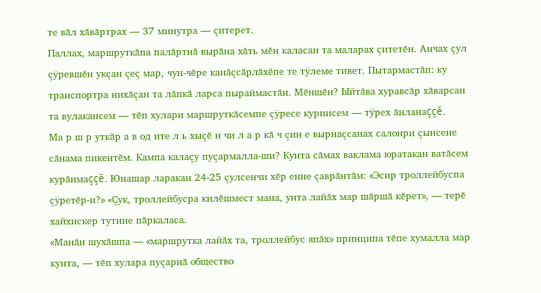те вăл хăвăртрах — 37 минутра — çитерет.
Паллах, маршруткăпа палăртнă вырăна хăть мĕн каласан та маларах çитетĕн. Анчах çул çÿревшĕн укçан çеç мар, чун-чĕре канăçсăрлăхĕпе те тÿлеме тивет. Пытармастăп: ку транспортра нихăçан та лăпкă ларса пыраймастăн. Мĕншĕн? Ыйтăва хуравсăр хăварсан та вулакансем — тĕп хулари маршруткăсемпе çÿресе курнисем — тÿрех ăнланаççĕ.
Ма р ш р уткăр а в од ите л ь хыçĕ н чи л а р кă ч çин е вырнаçсанах салонри çынсене сăнама пикентĕм. Кампа калаçу пуçармалла-ши? Кунта сăмах ваклама юратакан ватăсем курăнмаççĕ. Юнашар ларакан 24-25 çулсенчи хĕр енне çаврăнтăм: «Эсир троллейбуспа çÿретĕр-и?» «Çук, троллейбусра килĕшмест мана, унта лайăх мар шăршă кĕрет», — терĕ хайхискер тутине пăркаласа.
«Манăн шухăшпа — «маршрутка лайăх та, троллейбус япăх» принципа тĕпе хумалла мар кунта, — тĕп хулара пуçарнă общество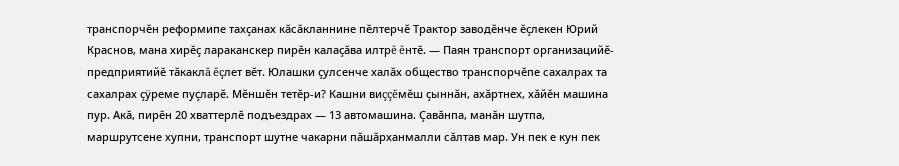транспорчĕн реформипе тахçанах кăсăкланнине пĕлтерчĕ Трактор заводĕнче ĕçлекен Юрий Краснов, мана хирĕç лараканскер пирĕн калаçăва илтрĕ ĕнтĕ. — Паян транспорт организацийĕ-предприятийĕ тăкаклă ĕçлет вĕт. Юлашки çулсенче халăх общество транспорчĕпе сахалрах та сахалрах çÿреме пуçларĕ. Мĕншĕн тетĕр-и? Кашни виççĕмĕш çыннăн, ахăртнех, хăйĕн машина пур. Акă, пирĕн 20 хваттерлĕ подъездрах — 13 автомашина. Çавăнпа, манăн шутпа, маршрутсене хупни, транспорт шутне чакарни пăшăрханмалли сăлтав мар. Ун пек е кун пек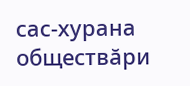сас-хурана обществăри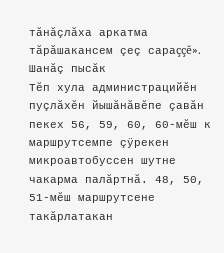тăнăçлăха аркатма тăрăшакансем çеç сараççĕ».
Шанăç пысăк
Тĕп хула администрацийĕн пуçлăхĕн йышăнăвĕпе çавăн пекех 56, 59, 60, 60-мĕш к маршрутсемпе çÿрекен микроавтобуссен шутне чакарма палăртнă. 48, 50, 51-мĕш маршрутсене такăрлатакан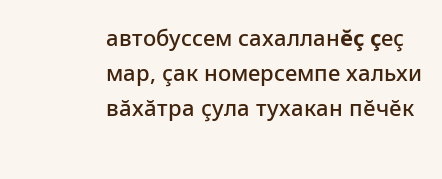автобуссем сахалланĕç çеç мар, çак номерсемпе хальхи вăхăтра çула тухакан пĕчĕк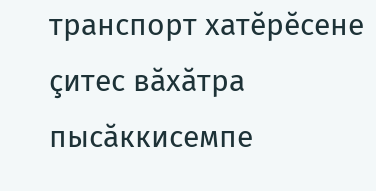транспорт хатĕрĕсене çитес вăхăтра пысăккисемпе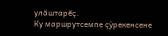улăштарĕç.
Ку маршрутсемпе çÿрекенсене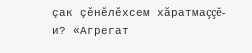çак çĕнĕлĕхсем хăратмаççĕ-и? «Агрегат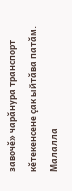завочĕ» чарăнура транспорт кĕтекенсене çак ыйтăва патăм. Малалла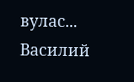вулас...
Василий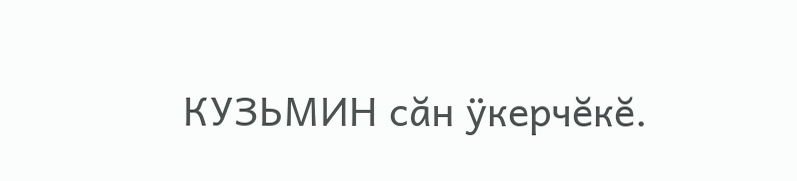КУЗЬМИН сăн ÿкерчĕкĕ.